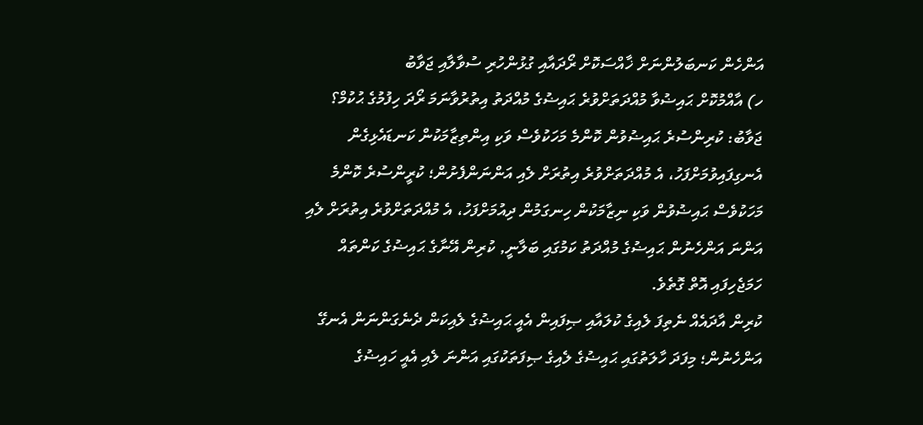އަންހެން ކަނބަލުންނަށް ޚާއްސަކޮށް ރޯދައާއި ގުޅުންހުރި ސުވާލާއި ޖަވާބު
ހ) އާއްމުކޮށް ޙައިޟުވާ މުއްދަތަށްވުރެ ޙައިޟުގެ މުއްދަތު އިތުރުވާނަމަ ރޯދަ ހިފުމުގެ ޙުކުމް؟
ޖަވާބު: ކުރިންސުރެ ޙައިޟުވުން ކޮންމެ މަހަކުވެސް ވަކި އިންތިޒާމަކުން ކަނޑައެޅިގެން އެނގިފައިވުމަށްފަހު، އެ މުއްދަތަށްވުރެ އިތުރަށް ލެއި އަންނަންފެށުން؛ ކުރީންސުރެ ކޮންމެ މަހަކުވެސް ޙައިޟުވުން ވަކި ނިޒާމަކުން ހިނގަމުން ދިއުމަށްފަހު، އެ މުއްދަތަށްވުރެ އިތުރަށް ލެއި އަންނަ އަންހެނުން ޙައިޟުގެ މުއްދަތު ކަމުގައި ބަލާނީ, ކުރިން އޭނާގެ ޙައިޟުގެ ކަންތައް ހަމަޖެހިފައި އޮތް ގޮތެވެ.
ކުރިން އާދައެއް ނެތިފަ ލެއިގެ ކުލައާއި ޞިފައިން އެއީ ޙައިޟުގެ ލެއިކަން ދެނެގަންނަން އެނގޭ އަންހެނުން؛ މިފަދަ ހާލަތުގައި ޙައިޟުގެ ލެއިގެ ޞިފަތަކުގައި އަންނަ ލެއި އެއީ ހައިޟުގެ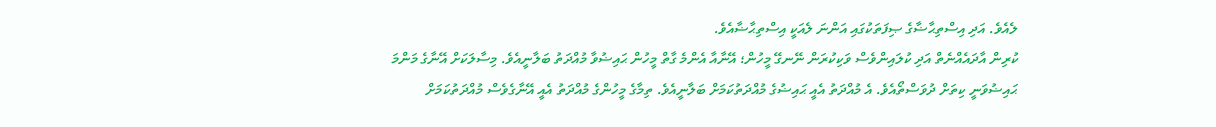ލެއެވެ. އަދި އިސްތިޙާޟާގެ ޞިފަތަކުގައި އަންނަ ލެއަކީ އިސްތިޙާޟާއެވެ.
ކުރިން އާދައެއްނެތް އަދި ކުލައިންވެސް ވަކިކުރަން ނޭނގޭ މީހުން؛ އޭނާއާ އެންމެ ގާތް މީހުން ޙައިޟުވާ މުއްދަތު ބަލާނީއެވެ. މިސާލަކަށް އޭނާގެ މަންމަ ޙައިޟުވަނީ ކިތަށް ދުވަސްތޯއެވެ. އެ މުއްދަތު އެއީ ޙައިޟުގެ މުއްދަތުކަމަށް ބަލާނީއެވެ. ތިމާގެ މީހުންގެ މުއްދަތު އެއީ އޭނާގެވެސް މުއްދަތުކަމަށް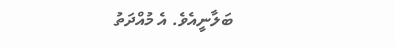ބަލާނީއެވެ. އެ މުއްދަތު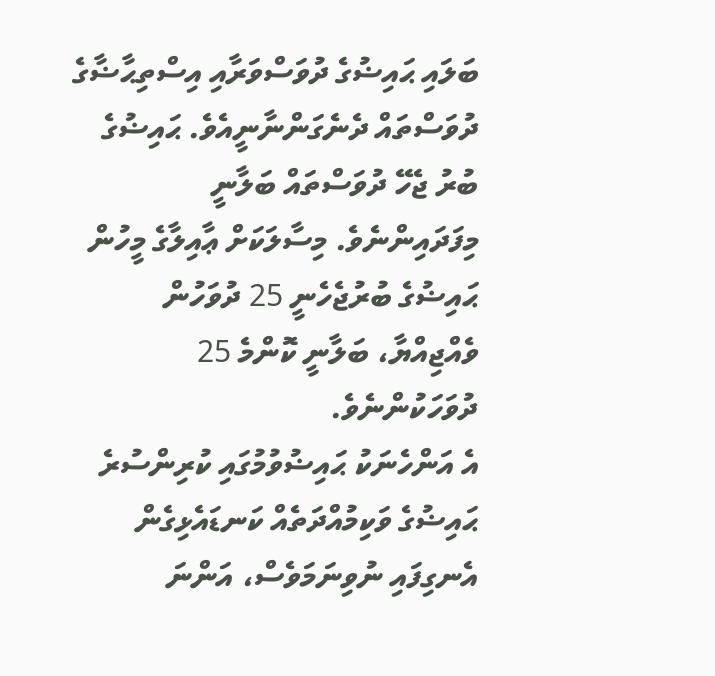ބަލައި ޙައިޟުގެ ދުވަސްވަރާއި އިސްތިޙާޟާގެ ދުވަސްތައް ދެނެގަންނާނީއެވެ. ޙައިޟުގެ ބުރު ޖެހޭ ދުވަސްތައް ބަލާނީ މިފަދައިންނެވެ. މިސާލަކަށް ޢާއިލާގެ މީހުން ޙައިޟުގެ ބުރުޖެހެނީ 25 ދުވަހުން ވެއްޖިއްޔާ، ބަލާނީ ކޮންމެ 25 ދުވަހަކުންނެވެ.
އެ އަންހެނަކު ޙައިޟުވުމުގައި ކުރިންސުރެ ޙައިޟުގެ ވަކިމުއްދަތެއް ކަނޑައެޅިގެން އެނގިފައި ނުވިނަމަވެސް، އަންނަ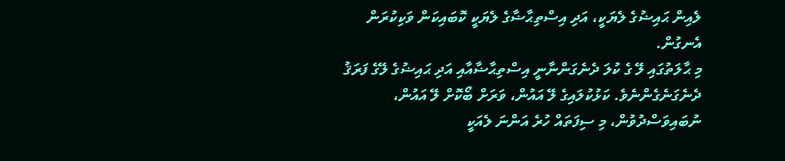ލެއިން ޙައިޟުގެ ލެޔަކީ، އަދި އިސްތިޙާޟާގެ ލެޔަކީ ކޮބައިކަން ވަކިކުރަން އެނގުން.
މި ޙާލަތުގައި ލޭ ގެ ކުލަ ދެނެގަންނާނީ އިސްތިޙާޟާއާއި އަދި ޙައިޟުގެ ލޭގެ ފަރަޤު ދެނެގަނެގެންނެވެ. ކަޅުކުލައިގެ ލޭ އައުން، ވަރަށް ބޯކޮށް ލޭ އައުން، ނުބައިވަސްދުވުން، މި ސިފަތައް ހުރެ އަންނަ ލެއަކީ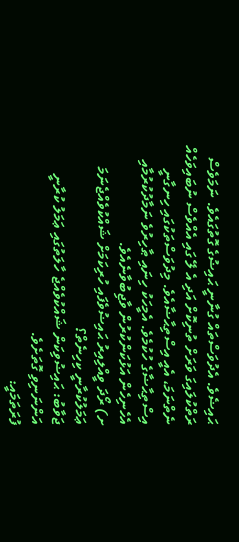ޙައިޟެވެ. އެދުވަސްތައް ގުނާނީ ޙައިޟުގެ ގޮތުގައެވެ. ނަމަވެސް ރަތްކުލައިގަ ވަރަށް ތުނިކޮށް އަދި އެ ލޭ ގައި އެއްވެސް ނުބައިވަހެއް ނެތްނަމަ، އެއީ އިސްތިޙާޟާއެވެ. މިދުވަސްތަކުގައި ހިނގާނީ އިސްތިޙާޟާގެ ހުކުމެވެ. އެމީހަކު ހިނައި ޠާހިރުވެ ނަމާދުކުރުމާއި އެހެނިހެން އަޅުކަންކުރުން ވާޖިބުވާނެއެވެ.
ށ) ރޯދަ ވީއްލިއިރު ޙައިޟުވެފައި ހުރިކަމަށް ޝައްކުވެއްޖެނަމަ ޢަމަލުކުރާނީ ކިހިނެތް؟
ޖަވާބު: ޙައިޟުވިކަން ޝައްކުވެއްޖެ ހާލަތުގައި ޢަމަލު ކުރާނީ އަންނަނިވި ގޮތަށެވެ.
ފުރަތަމައީ: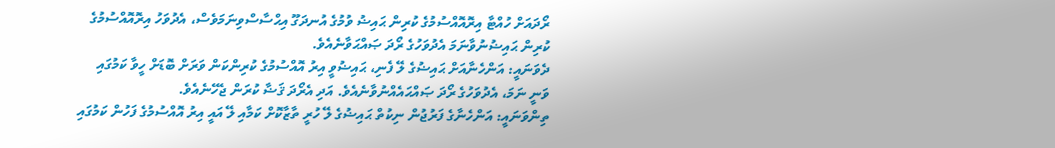ރޯދައަށް ހުއްޓާ އިރޮއޮއްސުމުގެ ކުރިން ޙައިޟު ވުމުގެ އުނދަގޫ އިޙްސާސްވިނަމަވެސް، އެދުވަހު އިރޮއޮއްސުމުގެ ކުރިން ޙައިޟުނުވާނަމަ އެދުވަހުގެ ރޯދަ ޞައްޙަވާނެއެވެ.
ދެވަނައީ: އަންހެނާއަށް ޙައިޟުގެ ލޭ ފެނި، ޙައިޟުވީ އިރު އޮއްސުމުގެ ކުރިންކަން ވަރަށް ބޮޑަށް ހީވާ ކަމުގައި ވަނީ ނަމަ، އެދުވަހުގެ ރޯދަ ޞައްޙައެއްނުވާނެއެވެ. އަދި އެރޯދަ ޤަޟާ ކުރަން ޖެހޭނެއެވެ.
ތިންވަނައީ: އަންހެނާގެ ފަރުޖުން ނިކުތް ޙައިޟުގެ ލޭ ހުރީ ތާޒާކޮށް ކަމާއި ލޭ އައީ އިރު އޮއްސުމުގެ ފަހުން ކަމުގައި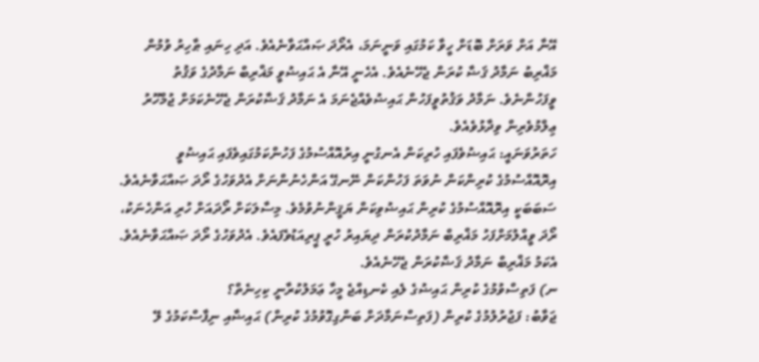އޭނާ އަށް ވަރަށް ބޮޑަށް ހީވާ ކަމުގައި ވަނީނަމަ، އެރޯދަ ޞައްޙަވާނެއެވެ. އަދި ހިނައި ޠާހިރު ވުމުން މަޣްރިބު ނަމާދު ޤަޟާ ކުރަން ޖެހޭނެއެވެ. އެހެނީ އޭނާ އެ ޙައިޟުވީ މަޣްރިބް ނަމާދުގެ ވަޤުތު ވީފަހުންނެވެ. ނަމާދު ވަޤުތުވީފަހުން ޙައިޟުވެއްޖެނަމަ އެ ނަމާދު ޤަޟާކުރަން ޖެހޭނެކަމަށް ޖުމްހޫރު ޢިލްމުވެރިން ވިދާޅުވެއެވެ.
ހަތަރުވަނައީ: ޙައިޟުވެފައި ހުރިކަން އެނގުނީ އިރުއޮއްސުމުގެ ފަހުންކަމުގައިވެފައި ޙައިޟުވީ އިރޮއޮއްސުމުގެ ކުރިންކަން ނުވަތަ ފަހުންކަން ނޭނގޭ އަންހެނުންނަށް އެދުވަހުގެ ރޯދަ ޞައްޙަވާނެއެވެ. ސަބަބަކީ އިރޮއޮއްސުމުގެ ކުރިން ޙައިޟުވިކަން ޔަޤީންނުވުމެވެ. މިސާލަކަށް ރޯދައަށް ހުރި އަންހެނަކު، ރޯދަ ވީއްލުމަށްފަހު މަޣްރިބް ނަމާދުކުރަން ދިޔައިރު ހުރީ ޕީރިއަޑުވެފައެވެ. އެދުވަހުގެ ރޯދަ ޞައްޙަވާނެއެވެ. އެކަމު މަޣްރިބް ނަމާދު ޤަޟާކުރަން ޖެހޭނެއެވެ.
ނ) ފަތިސްވުމުގެ ކުރިން ޙައިޟުގެ ލެއި ކެނޑިއްޖެ މީހާ ޢަމަލުކުރާނީ ކިހިނެތް؟
ޖަވާބު: ފަޖުރުލުމުގެ ކުރިން (ފަތިސްނަމާދަށް ބަންގިގޮވުމުގެ ކުރިން) ޙައިޟާއި ނިފާސްކަމުގެ ލޭ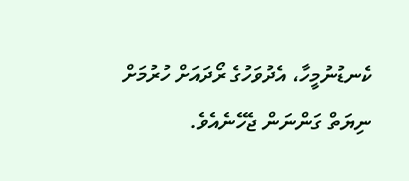ކެނޑުނުމީހާ، އެދުވަހުގެ ރޯދައަށް ހުރުމަށް ނިޔަތް ގަންނަން ޖެހޭނެއެވެ.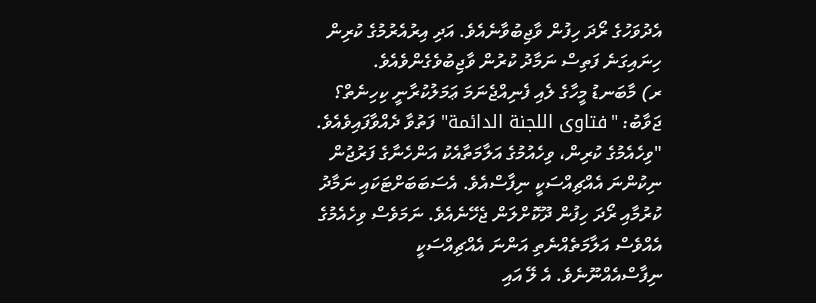އެދުވަހުގެ ރޯދަ ހިފުން ވާޖިބުވާނެއެވެ. އަދި އިރުއެރުމުގެ ކުރިން ހިނައިގަނެ ފަތިސް ނަމާދު ކުރުން ވާޖިބުވެގެންވެއެވެ.
ރ) މާބަނޑު މީހާގެ ލެއި ފެނިއްޖެނަމަ ޢަމަލުކުރާނީ ކިހިނެތް؟
ޖަވާބު: "فتاوى اللجنة الدائمة" ފަތުވާ ދެއްވާފައިވެއެވެ. "ވިހެއެމުގެ ކުރިން، ވިހެއުމުގެ އަލާމަތާއެކު އަންހެނާގެ ފަރުޖުން ނިކުންނަ އެއްޗިއްސަކީ ނިފާސްއެވެ. އެސަބަބަށްޓަކައި ނަމާދު ކުރުމާއި ރޯދަ ހިފުން ދޫކޮށްލަން ޖެހޭނެއެވެ. ނަމަވެސް ވިހެއެމުގެ އެއްވެސް އަލާމަތެއްނެތި އަންނަ އެއްޗިއްސަކީ ނިފާސްއެއްނޫނެވެ. އެ ލޭ އައި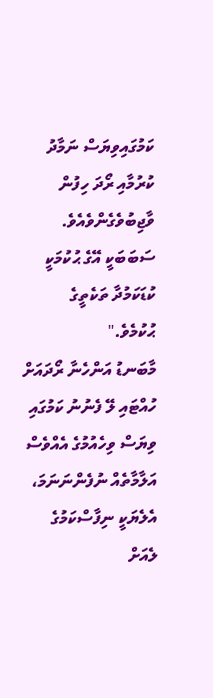ކަމުގައިވިޔަސް ނަމާދު ކުރުމާއި ރޯދަ ހިފުން ވާޖިބުވެގެންވެއެވެ. ސަބަބަކީ އޭގެ ޙުކުމަކީ ކުޑަކަމުދާ ތަކެތީގެ ޙުކުމެވެ."
މާބަނޑު އަންހެނާ ރޯދައަށް ހުއްޓައި ލޭ ފެނުނު ކަމުގައި ވިޔަސް ވިހެއުމުގެ އެއްވެސް އަލާމާތެއް ނުފެންނަނަމަ، އެލެޔަކީ ނިފާސްކަމުގެ ލެއަށް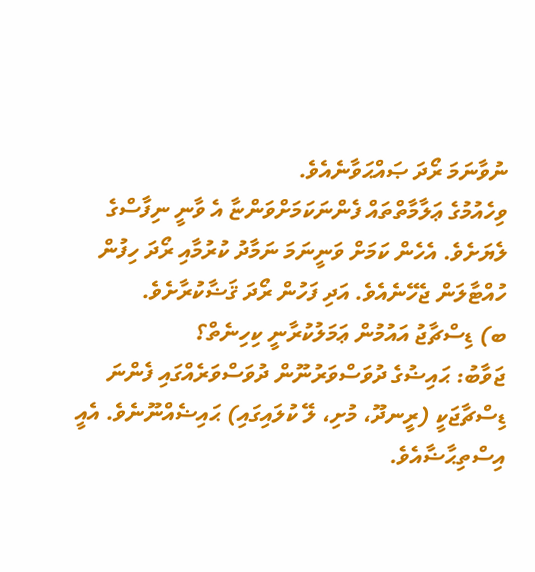ނުވާނަމަ ރޯދަ ޞައްޙަވާނެއެވެ.
ވިހެއުމުގެ ޢަލާމާތްތައް ފެންނަކަމަށްވަންޏާ އެ ވާނީ ނިފާސްގެ ލެޔަށެވެ. އެހެން ކަމަށް ވަނީނަމަ ނަމާދު ކުރުމާއި ރޯދަ ހިފުން ހުއްޓާލަން ޖެހޭނެއެވެ. އަދި ފަހުން ރޯދަ ޤަޟާކުރާށެވެ.
ބ) ޑިސްޗާޖު އައުމުން ޢަމަލުކުރާނީ ކިހިނެތް؟
ޖަވާބު: ޙައިޟުގެ ދުވަސްވަރުނޫން ދުވަސްވަރެއްގައި ފެންނަ ޑިސްޗާޖަކީ (ރީނދޫ، މުށި، ލޭ ކުލައިގައި) ޙައިޟެއްނޫނެވެ. އެއީ އިސްތިޙާޟާއެވެ.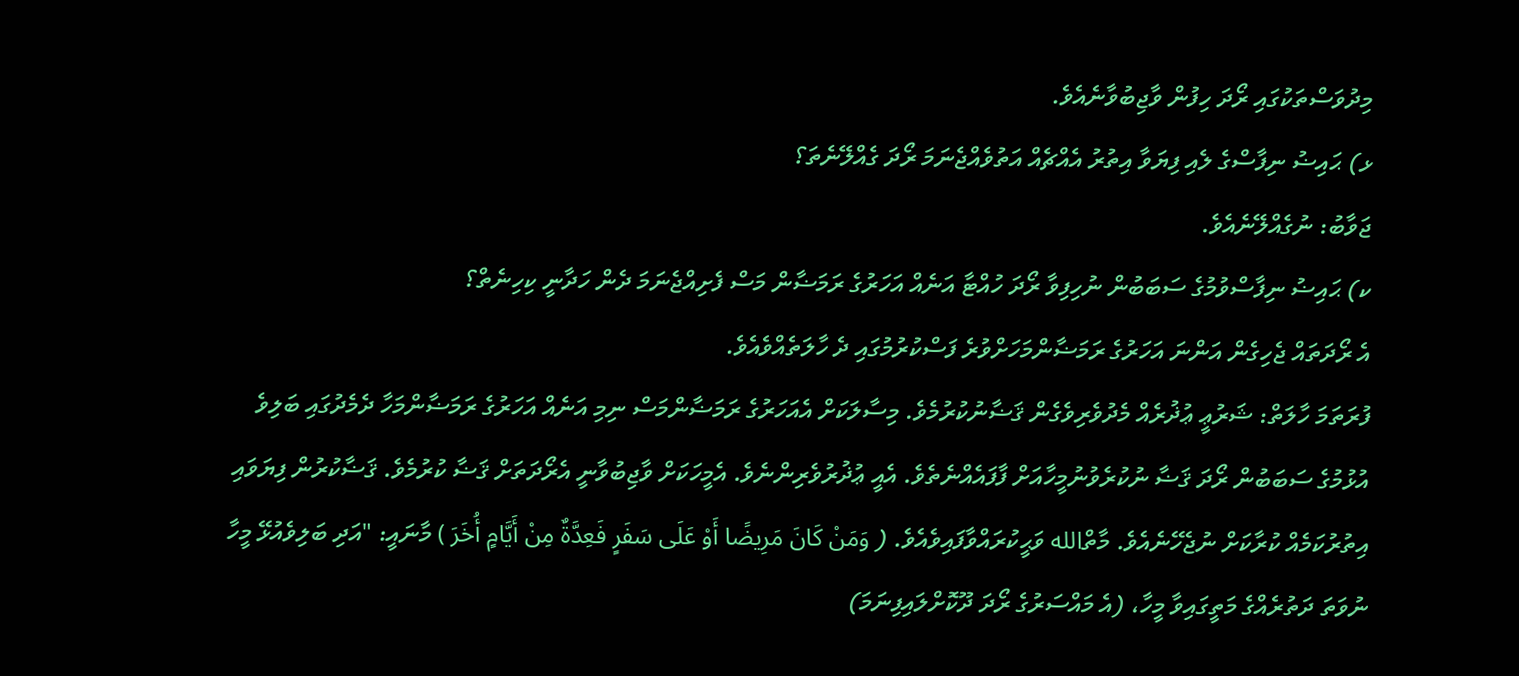މިދުވަސްތަކުގައި ރޯދަ ހިފުން ވާޖިބުވާނެއެވެ.
ޅ) ޙައިޟު ނިފާސްގެ ލެއި ފިޔަވާ އިތުރު އެއްޗެއް އަތުވެއްޖެނަމަ ރޯދަ ގެއްލޭނެތަ؟
ޖަވާބު: ނުގެއްލޭނެއެވެ.
ކ) ޙައިޟު ނިފާސްވުމުގެ ސަބަބުން ނުހިފިވާ ރޯދަ ހުއްޓާ އަނެއް އަހަރުގެ ރަމަޟާން މަސް ފެށިއްޖެނަމަ ދެން ހަދާނީ ކިހިނެތް؟
އެ ރޯދަތައް ޖެހިގެން އަންނަ އަހަރުގެ ރަމަޟާންމަހަށްވުރެ ފަސްކުރުމުގައި ދެ ހާލަތެއްވެއެވެ.
ފުރަތަމަ ހާލަތް: ޝަރުޢީ ޢުޛުރެއް މެދުވެރިވެގެން ޤަޟާނުކުރުމެވެ. މިސާލަކަށް އެއަހަރުގެ ރަމަޟާންމަސް ނިމި އަނެއް އަހަރުގެ ރަމަޟާންމަހާ ދެމެދުގައި ބަލިވެ އުޅުމުގެ ސަބަބުން ރޯދަ ޤަޟާ ނުކުރެވުނުމީހާއަށް ފާފައެއްނެތެވެ. އެއީ ޢުޛުރުވެރިންނެވެ. އެމީހަކަށް ވާޖިބުވާނީ އެރޯދަތަށް ޤަޟާ ކުރުމެވެ. ޤަޟާކުރުން ފިޔަވައި އިތުރުކަމެއް ކުރާކަށް ނުޖެހޭނެއެވެ. މާތްالله ވަޙީކުރައްވާފައިވެއެވެ. ( وَمَنْ كَانَ مَرِيضًا أَوْ عَلَى سَفَرٍ فَعِدَّةٌ مِنْ أَيَّامٍ أُخَرَ ) މާނައީ: "އަދި ބަލިވެއުޅޭ މީހާ ނުވަތަ ދަތުރެއްގެ މަތީގައިވާ މީހާ، (އެ މައްސަރުގެ ރޯދަ ދޫކޮށްލައިފިނަމަ)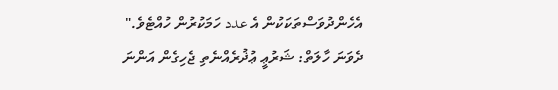އެހެންދުވަސްތަކަކުން އެ عدد ހަމަކުރުން ހުއްޓެވެ."
ދެވަނަ ހާލަތް: ޝަރުޢީ ޢުޛުރެއްނެތި ޖެހިގެން އަންނަ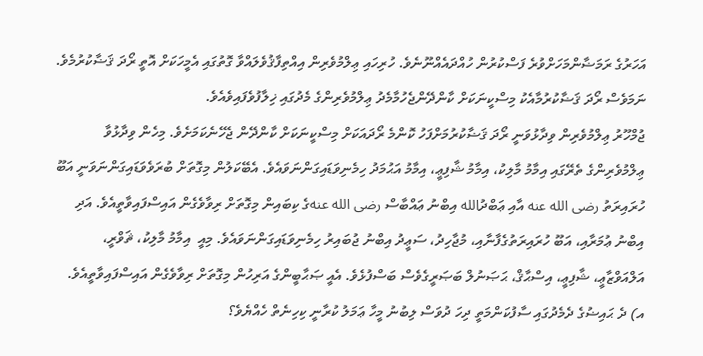އަހަރުގެ ރަމަޟާންމަހަށްވުރެ ފަސްކުރުން ހުއްދައެއްނޫނެވެ. ހުރިހައި ޢިލްމުވެރިން އިއްތިފާޤުވެލައްވާ ގޮތުގައި އެމީހަކަށް އޮތީ ރޯދަ ޤަޟާކުރުމެވެ. ނަމަވެސް ރޯދަ ޤަޟާކުރުމާއެކު މިސްކީނަކަށް ކާންދޭންޖެހުމާމެދު ޢިލްމުވެރިންގެ މެދުގައި ޚިލާފުވެފައިވެއެވެ.
ޖުމްހޫރު ޢިލްމުވެރިން ވިދާޅުވަނީ ރޯދަ ޤަޟާކުރުމަށްފަހު ކޮންމެ ރޯދައަކަށް މިސްކީނަކަށް ކާންދޭން ޖެހޭނެކަމަށެވެ. މިހެން ވިދާޅުވާ ޢިލްމުވެރިންގެ ތެރޭގައި އިމާމު މާލިކު، އިމާމު ޝާފިޢީ، އިމާމު އަޙުމަދު ހިމެނިވަޑައިގަންނަވައެވެ. އެބޭކަލުން މިގޮތަށް ބުރަވެވަޑައިގަންނަވަނީ އަބޫ ހުރައިރަތު رضى الله عنه އާއި ޢަބްދުالله އިބްނު ޢައްބާސް رضى الله عنهގެ ކިބައިން މިގޮތަށް ރިވާވެގެން އައިސްފައިވާތީއެވެ. އަދި  އިބްނު ޢުމަރާއި، އަބޫ ހުރައިރަތުގެފާނާއި، މުޖާހިދު، ސަޢީދު އިބްނު ޖުބައިރު ހިމެނިވަޑައިގަންނަވައެވެ. މިއީ  އިމާމު މާލިކު، ޘަވްރީ، އަލްއަވްޒާޢީ، ޝާފިޢީ، އިސްޙާޤް، ޙަޞަނުލް ބަޞަރީގެވެސް ބަސްފުޅެވެ. އެއީ ޞަޙާބީންގެ އަރިހުން މިގޮތަށް ރިވާވެގެން އައިސްފައިވާތީއެވެ.
އ) ދެ ޙައިޟުގެ ދެމެދުގައި ސާފުކަންމަތީ ދިހަ ދުވަސް ލިބުނު މީހާ ޢަމަލު ކުރާނީ ކިހިނެތް ހެއްޔެވެ؟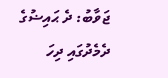ޖަވާބު: ދެ ޙައިޟުގެ ދެމެދުގައި ދިހަ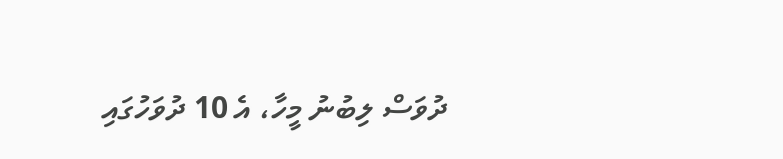ދުވަސް ލިބުނު މީހާ، އެ 10 ދުވަހުގައި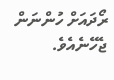ރޯދައަށް ހުންނަން ޖެހޭނެއެވެ.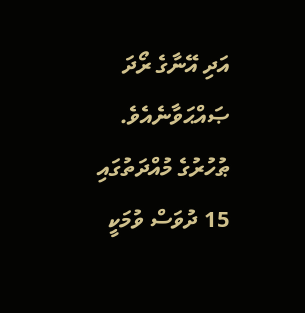އަދި އޭނާގެ ރޯދަ ޞައްޙަވާނެއެވެ. ޠުހުރުގެ މުއްދަތުގައި 15 ދުވަސް ވުމަކީ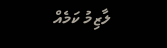ލާޒިމު ކަމެއް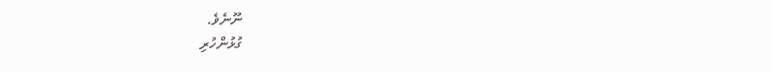ނޫނެވެ.
ގުޅުންހުރި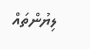ލިޔުންތައް